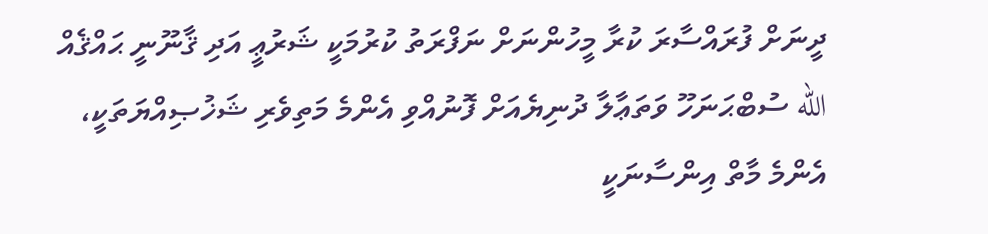ދީނަށް ފުރައްސާރަ ކުރާ މީހުންނަށް ނަފްރަތު ކުރުމަކީ ޝަރުޢީ އަދި ޤާނޫނީ ޙައްޤެއް
الله ސުބްޙަނަހޫ ވަތަޢާލާ ދުނިޔެއަށް ފޮނުއްވި އެންމެ މަތިވެރި ޝަޚުޞިއްޔަތަކީ، އެންމެ މާތް އިންސާނަކީ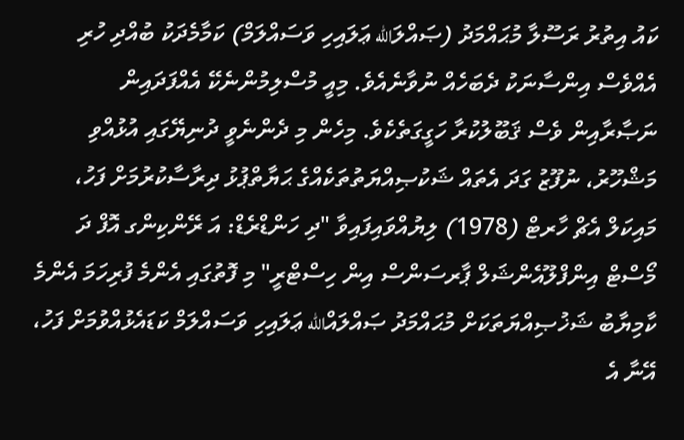ކައު އިތުރު ރަސޫލާ މުޙައްމަދު (ޞައްލަالله ޢަލައިހި ވަސައްލަމް) ކަމާމެދަކު ބުއްދި ހުރި އެއްވެސް އިންސާނަކު ދެބަހެއް ނުވާނެއެވެ. މިއީ މުސްލިމުންނެކޭ އެއްފަދައިން ނަޞާރާއިން ވެސް ޤަބޫލުކުރާ ހަގީގަތެކެވެ. މިހެން މި ދެންނެވީ ދުނިޔޭގައި އުޅުއްވި މަޝްހޫރު، ނުފޫޒު ގަދަ އެތައް ޝަކުޞިއްޔަތުތަކެއްގެ ޙަޔާތްޕުޅު ދިރާސާކުރުމަށް ފަހު، މައިކަލް އެޗް ހާރޓް (1978) ލިޔުއްވައިފައިވާ "ދި ހަންޑްރެޑް: އަ ރޭންކިންގ އޮފް ދަ މޯސްޓް އިންފްލޫއެންޝަލް ޕާރސަންސް އިން ހިސްޓްރީ" މި ފޮތުގައި އެންމެ ފުރިހަމަ އެންމެ ކާމިޔާބު ޝަޚުޞިއްޔަތަކަށް މުޙައްމަދު ޞައްލައްالله ޢަލައިހި ވަސައްލަމް ކަޑައެޅުއްވުމަށް ފަހު، އޭނާ އެ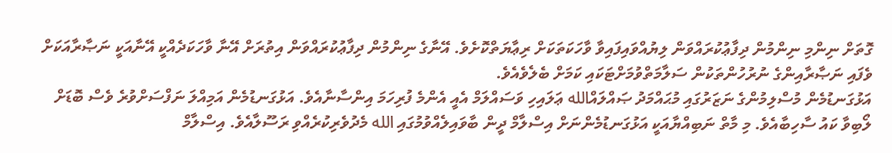ގޮތަށް ނިންމި ނިންމުން ދިފާޢުކުރައްވަން ލިޔުއްވައިފައިވާ ވާހަކަތަކަށް ރިޢާޔަތްކޮށެވެ. އޭނާގެ ނިންމުން ދިފާޢުކުރައްވަން އިތުރަށް އޭނާ ވާހަކަދެއްކީ އޭނާއަކީ ނަޞާރާއަކަށް ވެފައި ނަޞާރާއިންގެ ނުރުހުންތަކުން ސަލާމަތްވުމަށްޓަކައި ކަމަށް ބެލެވެއެވެ.
އަޅުގަނޑުމެން މުސްލިމުންގެ ނަޒަރުގައި މުޙައްމަދު ޞައްލައްالله ޢަލައިހި ވަސައްލަމް އެއީ އެންމެ ފުރިހަމަ އިންސާނާއެވެ. އަޅުގަނޑުމެން އަމިއްލަ ނަފްސަށްވުރެ ވެސް ބޮޑަށް ލޯބިވާ ކައު ސާހިބާއެވެ. މި މާތް ނަބިއްޔާއަކީ އަޅުގަނޑުމެންނަށް އިސްލާމް ދީން ބާވައިލެއްވުމުގައި الله މެދުވެރިކުރެއްވި ރަސޫލާއެވެ. އިސްލާމް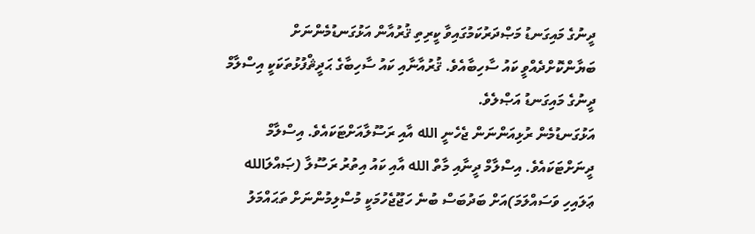ދީނުގެ މައިގަނޑު މަޞްދަރުކަމުގައިވާ ކީރިތި ޤުރުއާން އަޅުގަނޑުމެންނަށް ބަޔާންކޮށްދެއްވީ ކައު ސާހިބާއެވެ. ޤުރުއާނާއި ކައު ސާހިބާގެ ޙަދީޘްފުޅުތަކަކީ އިސްލާމް ދީނުގެ މައިގަނޑު އަޞްލެވެ.
އަޅުގަނޑުމެން ރުޅިއަންނަން ޖެހެނީ الله އާއި ރަސޫލާއަށްޓަކައެވެ. އިސްލާމް ދީނަށްޓަކައެވެ. އިސްލާމް ދީނާއި މާތް الله އާއި ކައު އިތުރު ރަސޫލާ (ޞައްލަالله ޢަލައިހި ވަސައްލަމަ)އަށް ބަދުބަސް ބުނެ ހަޖޫޖެހުމަކީ މުސްލިމުންނަށް ތަޙައްމަލު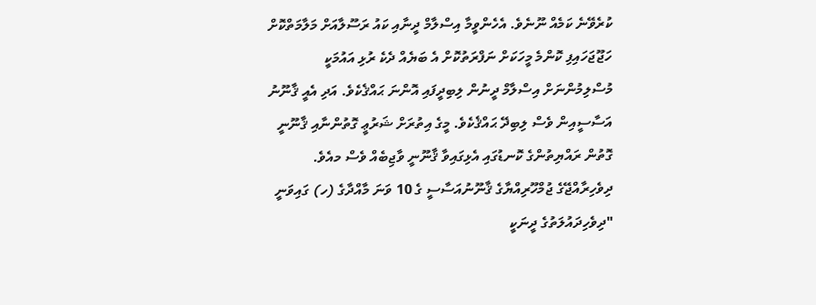ކުރެވޭނެ ކަމެއް ނޫނެވެ. އެހެންވީމާ އިސްލާމް ދީނާއި ކައު ރަސޫލާއަށް މަލާމަތްކޮށް ހަޖޫޖަހައިފި ކޮންމެ މީހަކަށް ނަފްރަތުކޮށް އެ ބަޔެއް ދެކެ ރުޅި އައުމަކީ މުސްލިމުންނަށް އިސްލާމް ދީނުން ލިބިދީފައި އޮންނަ ޙައްޤެކެވެ. އަދި އެއީ ޤާނޫނު އަސާސީއިން ވެސް ލިބިދޭ ޙައްޤެކެވެ. މީގެ އިތުރަށް ޝަރުޢީ ގޮތުންނާއި ޤާނޫނީ ގޮތުން ރައްޔިތުންގެ ކޮނޑުގައި އެޅިގައިވާ ޤާނޫނީ ވާޖިބެއް ވެސް މއެވެ.
ދިވެހިރާއްޖޭގެ ޖުމްހޫރިއްޔާގެ ޤާނޫނުއަސާސީ ގެ 10 ވަނަ މާއްދާގެ (ހ) ގައިވަނީ "ދިވެހިދައުލަތުގެ ދީނަކީ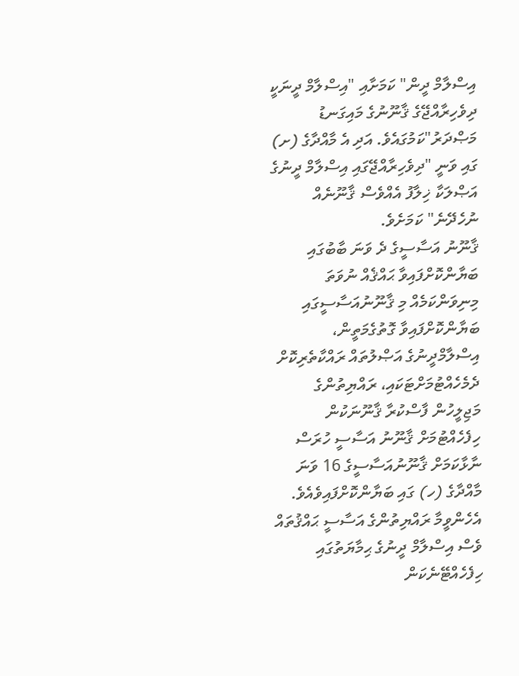އިސްލާމް ދީން" ކަމަށާއި "އިސްލާމް ދީނަކީ ދިވެހިރާއްޖޭގެ ޤާނޫނުގެ މައިގަނޑު މަޞްދަރު"ކަމުގައެވެ. އަދި އެ މާއްދާގެ (ށ) ގައި ވަނީ "ދިވެހިރާއްޖޭގައި އިސްލާމް ދީނުގެ އަޞްލަކާ ޚިލާފު އެއްވެސް ޤާނޫނެއް ނުހެދޭނެ" ކަމަށެވެ.
ޤާނޫނު އަސާސީގެ ދެ ވަނަ ބާބުގައި ބަޔާންކޮށްފައިވާ ޙައްޤެއް ނުވަތަ މިނިވަންކަމެއް މި ޤާނޫނުއަސާސީގައި ބަޔާންކޮށްފައިވާ ގޮތުގެމަތީން، އިސްލާމްދީނުގެ އަޞްލުތައް ރައްކާތެރިކޮށް ދެމެހެއްޓުމަށްޓަކައި، ރައްޔިތުންގެ މަޖިލީހުން ފާސްކުރާ ޤާނޫނަކުން ހިފެހެއްޓުމަށް ޤާނޫނު އަސާސީ ހުރަސް ނާޅާކަމަށް ޤާނޫނުއަސާސީގެ 16 ވަނަ މާއްދާގެ (ހ) ގައި ބަޔާންކޮށްފައިވެއެވެ. އެހެންވީމާ ރައްޔިތުންގެ އަސާސީ ޙައްޤުތައް ވެސް އިސްލާމް ދީނުގެ ޙިމާޔަތުގައި ހިފެހެއްޓޭނެކަން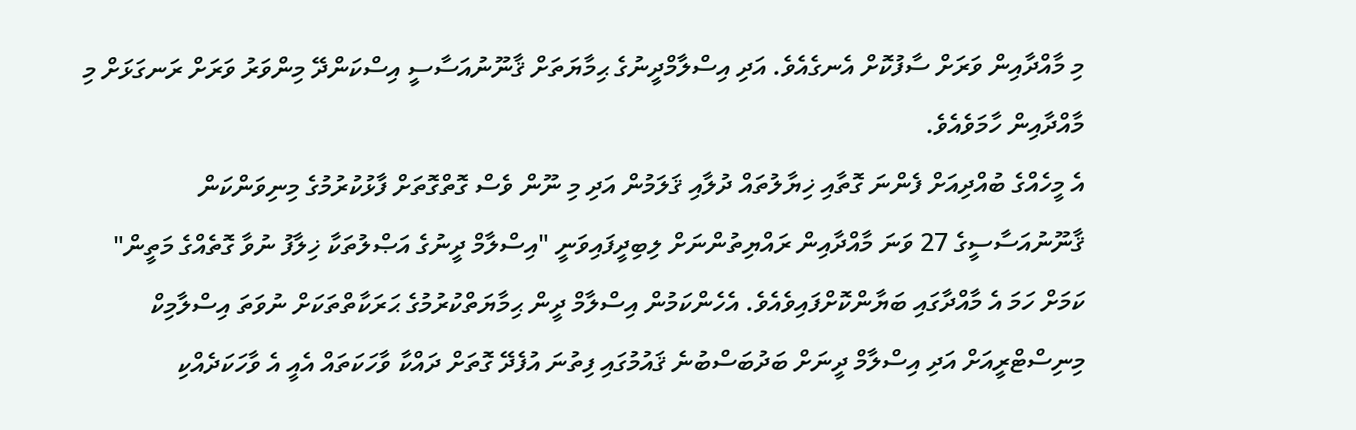މި މާއްދާއިން ވަރަށް ސާފުކޮށް އެނގެއެވެ. އަދި އިސްލާމްދީނުގެ ޙިމާޔަތަށް ޤާނޫނުއަސާސީ އިސްކަންދޭ މިންވަރު ވަރަށް ރަނގަޅަށް މި މާއްދާއިން ހާމަވެއެވެ.
އެ މީހެއްގެ ބުއްދިއަށް ފެންނަ ގޮތާއި ޚިޔާލުތައް ދުލާއި ޤަލަމުން އަދި މި ނޫން ވެސް ގޮތްގޮތަށް ފާޅުކުރުމުގެ މިނިވަންކަން ޤާނޫނުއަސާސީގެ 27 ވަނަ މާއްދާއިން ރައްޔިތުންނަށް ލިބިދީފައިވަނީ "އިސްލާމް ދީނުގެ އަޞްލުތަކާ ޚިލާފު ނުވާ ގޮތެއްގެ މަތީން" ކަމަށް ހަމަ އެ މާއްދާގައި ބަޔާންކޮށްފައިވެއެވެ. އެހެންކަމުން އިސްލާމް ދީން ޙިމާޔަތްކުރުމުގެ ޙަރަކާތްތަކަށް ނުވަތަ އިސްލާމިކް މިނިސްޓްރީއަށް އަދި އިސްލާމް ދީނަށް ބަދުބަސްބުނެ ޤައުމުގައި ފިތުނަ އުފެދޭ ގޮތަށް ދައްކާ ވާހަކަތައް އެއީ އެ ވާހަކަދެއްކި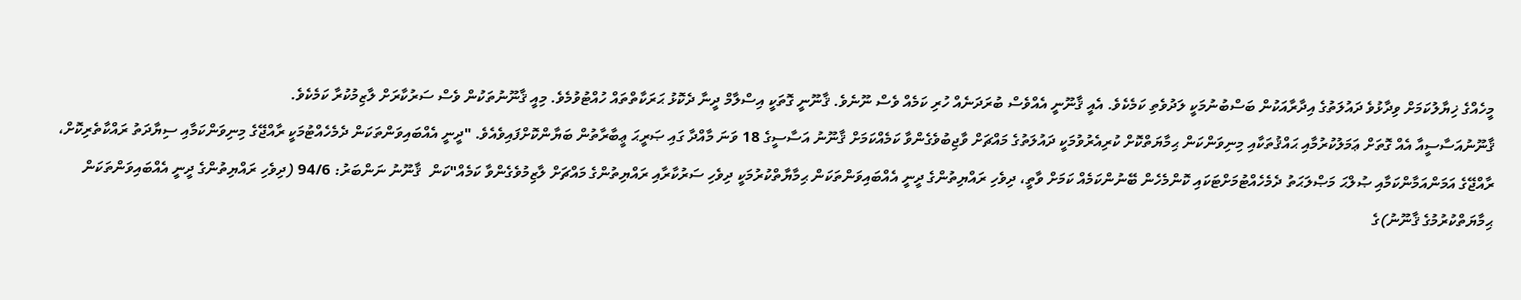މީހެއްގެ ޚިޔާލުކަމަށް ވިދާޅުވެ ދައުލަތުގެ އިދާރާއަކުން ބަސްބުނުމަކީ ލަދުވެތި ކަމެކެވެ. އެއީ ޤާނޫނީ އެއްވެސް ބުރަދަނެއް ހުރި ކަމެއް ވެސް ނޫނެވެ. ޤާނޫނީ ގޮތަކީ އިސްލާމް ދީނާ ދެކޮޅު ޙަރަކާތްތައް ހުއްޓުވުމެވެ. މިއީ ޤާނޫނުތަކުން ވެސް ސަރުކާރަށް ލާޒިމުކުރާ ކަމެކެވެ.
ޤާނޫނުއަސާސީއާ އެއް ގޮތަށް ޢަމަލުކުރުމާއި ޙައްޤުތަކާއި މިނިވަންކަން ޙިމާޔަތްކޮށް ކުރިއެރުވުމަކީ ދައުލަތުގެ މައްޗަށް ވާޖިބުވެގެންވާ ކަމެއްކަމަށް ޤާނޫނު އަސާސީގެ 18 ވަނަ މާއްދާ ގައި ޞަރީޙަ ޢީބާރާތުން ބަޔާންކޮށްފައިވެއެވެ. "ދީނީ އެއްބައިވަންތަކަން ދެމެހެއްޓުމަކީ ރާއްޖޭގެ މިނިވަންކަމާއި ސިޔާދަތު ރައްކާތެރިކޮށް، ރާއްޖޭގެ އަމަންއަމާންކަމާއި ޞުލްޙަ މަޞްލަޙަތު ދެމެހެއްޓުމަށްޓަކައި ކޮންމެހެން ބޭނުންކަމެއް ކަމަށް ވާތީ، ދިވެހި ރައްޔިތުންގެ ދީނީ އެއްބައިވަންތަކަން ޙިމާޔާތްކުރުމަކީ ދިވެހި ސަރުކާރާއި ރައްޔިތުންގެ މައްޗަށް ލާޒިމުވެގެންވާ ކަމެއް"ކަން  ޤާނޫނު ނަންބަރު: 94/6 (ދިވެހި ރައްޔިތުންގެ ދީނީ އެއްބައިވަންތަކަން ޙިމާޔަތްކުރުމުގެ ޤާނޫނު)ގެ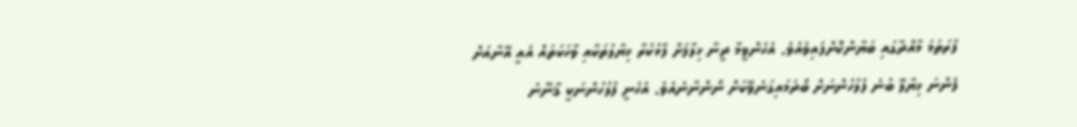ފުރަތަމަ މާއްދާގައި ބަޔާންކޮށްފައިވެއެވެ. އެހެންވީމާ ދީނާ ޚިލާފަށް ފާޅުކުރާ ޚިޔާލުތަކާއި ވާހަކަތައް އެއީ އޭނާއަށް ފެންނަ ޚިޔާލޭ ބުނެ ފުލުހުންނަށް ބޯދަމައިގަނެވޭކަށް ނޯންނާނެއެވެ. އެހެނީ ފުލުހުންނަކީ ޤާނޫނު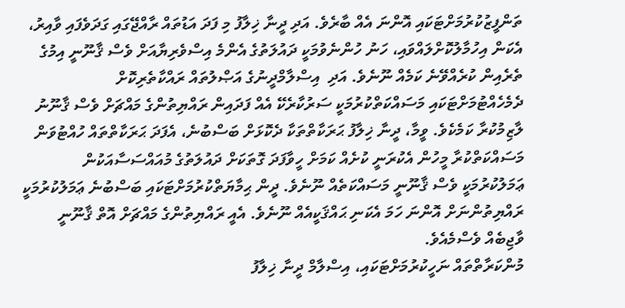ތަންފީޒުކުރުމަށްޓަކައި އޮންނަ އެއް ބާރެވެ. އަދި ދީނާ ޚިލާފު މި ފަދަ އަޑުތައް ރާއްޖޭގައި ގަދަވެފައި ވާއިރު، އެކަން އިހުމާލުކޮށްލައްވައި، ހަނު ހުންނެވުމަކީ ދައުލަތުގެ އެންމެ އިސްވެރިޔާއަށް ވެސް ޤާނޫނީ އިމުގެ ތެރެއިން ކުރެއްވޭނެ ކަމެއް ނޫނެވެ. އަދި  އިސްލާމްދީނުގެ އަޞްލުތައް ރައްކާތެރިކޮށް ދެމެހެއްޓުމަށްޓަކައި މަސައްކަތްކުރުމަކީ ސަރުކާރެކޭ އެއް ފަދައިން ރައްޔިތުންގެ މައްޗަށް ވެސް ޤާނޫނު ލާޒިމުކުރާ ކަމެކެވެ. ވީމާ، ދީނާ ޚިލާފު ޙަރަކާތްތަކާ ދެކޮޅަށް ބަސްބުނެ، އެފަދަ ޙަރަކާތްތައް ހުއްޓުވަން މަސައްކަތްކުރާ މީހުން އެކުރަނީ ކުށެއް ކަމަށް ހީވާފަދަ ގޮތަކަށް ދައުލަތުގެ މުއައްސަސާއަކުން ޢަމަލުކުރުމަކީ ވެސް ޤާނޫނީ މަސައްކަތެއް ނޫނެވެ. ދީން ޙިމާޔަތްކުރުމަށްޓަކައި ބަސްބުނެ ޢަމަލުކުރުމަކީ ރައްޔިތުންނަށް އޮންނަ ހަމަ އެކަނި ޙައްޤަކީއެއް ނޫނެވެ. އެއީ ރައްޔިތުންގެ މައްޗަށް އޮތް ޤާނޫނީ ވާޖިބެއް ވެސްމެއެވެ.
މުންކަރާތްތައް ނަހީކުރުމަށްޓަކައި، އިސްލާމް ދީނާ ޚިލާފު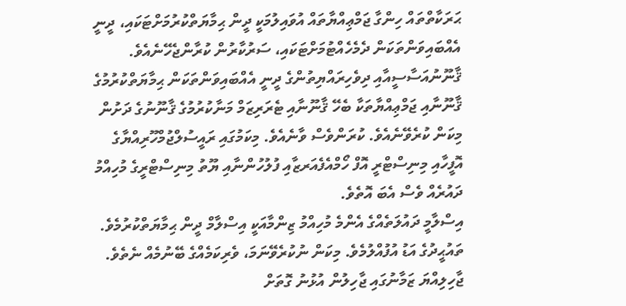ޙަރަކާތްތައް ހިންގާ ޖަމްޢިއްޔާތައް އުވައިލުމަކީ ދީން ޙިމާޔަތްކުރުމަށްޓަކައި، ދީނީ އެއްބައިވަންތަކަން ދެމެހެއްޓުމަށްޓަކައި، ސަރުކާރުން ކުރާންޖެހޭނެއެވެ. ޤާނޫނުއަސާސީއާއި ދިވެހިރައްޔިތުންގެ ދީނީ އެއްބައިވަންތަކަން ޙިމާޔަތްކުރުމުގެ ޤާނޫނާއި ޖަމްޢިއްޔާތަކާ ބެހޭ ޤާނޫނާއި ޓެރަރިޒަމް މަނާކުރުމުގެ ޤާނޫނުގެ ދަށުން މިކަން ކުރެވޭނެއެވެ. ކުރަންވެސް ވާނެއެވެ. މިކަމުގައި ރައީސުލްޖުމްހޫރިއްޔާގެ އޮފީހާއި މިނިސްޓްރީ އޮފް ހޯމްއެފެއަރޒާއި ފުލުހުންނާއި ޔޫތު މިނިސްޓްރީގެ މުހިއްމު ދައުރެއް ވެސް އެބަ އޮތެވެ.
އިސްލާމީ ދައުލަތެއްގެ އެންމެ މުހިއްމު ޒިންމާއަކީ އިސްލާމް ދީން ޙިމާޔަތްކުރުމެވެ. ތައުޙީދުގެ އަޑު އުފުއްލުމެވެ. މިކަން ނުކުރެވޭނަމަ، ވެރިކަމެއްގެ ބޭނުމެއް ނެތެވެ. ޖާހިލިއްޔަ ޒަމާނުގައި ޖާހިލުން އުޅުނު ގޮތަށް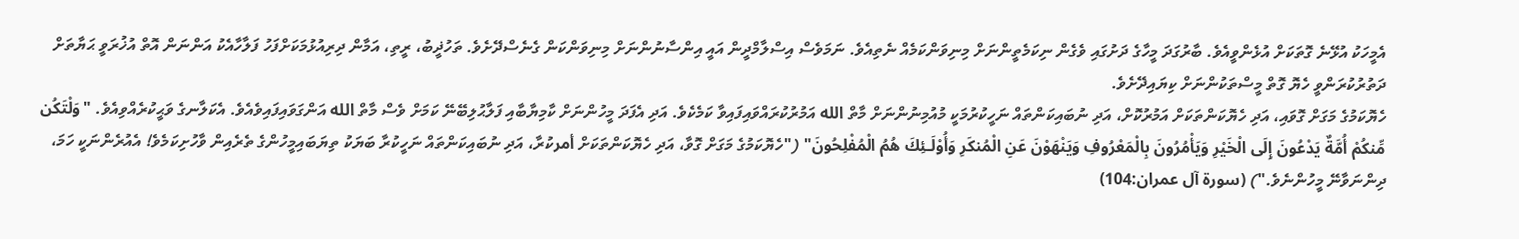އެމީހަކު އުޅޭނެ ގޮތަކަށް އުޅެންވީއެވެ. ބާރުގަދަ މީހާގެ ދަށުގައި ވެގެން ނިކަމެތީންނަށް މިނިވަންކަމެއް ނެތިއެވެ. ނަމަވެސް އިސްލާމްދީން އައީ އިންސާނުންނަށް މިނިވަންކަން ގެނެސްދޭށެވެ. ތަހުޛީބު، ރީތި، އަމާން ދިރިއުޅުމަކަށްފަހު ފަލާހާއެކު އަންނަން އޮތް އުޚުރަވީ ޙަޔާތަށް ދަތުރުކުރަންވީ ހެޔޮ ގޮތް މީސްތަކުންނަށް ކިޔައިދޭށެވެ.
ހެޔޮކަމުގެ މަގަށް ގޮވައި، އަދި ހެޔޮކަންތަކަށް އަމުރުކޮށް، އަދި ނުބައިކަންތައް ނަހީކުރުމަކީ މުއުމިނުންނަށް މާތް الله އަމުރުކުރައްވައިފައިވާ ކަމެކެވެ. އަދި އެފަދަ މީހުންނަށް ކާމިޔާބާއި ފަލާޙުލިބޭނޭ ކަމަށް ވެސް މާތް الله އަންގަވައިފައިވެއެވެ. އެކަލާނގެ ވަޙީކުރެއްވިއެވެ. "وَلْتَكُن مِّنكُمْ أُمَّةٌ يَدْعُونَ إِلَى الْخَيْرِ وَيَأْمُرُونَ بِالْمَعْرُوفِ وَيَنْهَوْنَ عَنِ الْمُنكَرِ وَأُوْلَـئِكَ هُمُ الْمُفْلِحُونَ" ("ހެޔޮކަމުގެ މަގަށް ގޮވާ، އަދި ހެޔޮކަންތަކަށް أمرކުރާ، އަދި ނުބައިކަންތައް ނަހީކުރާ ބަޔަކު ތިޔަބައިމީހުންގެ ތެރެއިން ވާހުށިކަމެވެ! އެއުރެންނަކީ ހަމަ، ދިންނަވާނޭ މީހުންނެވެ.") (سورة آل عمران:104)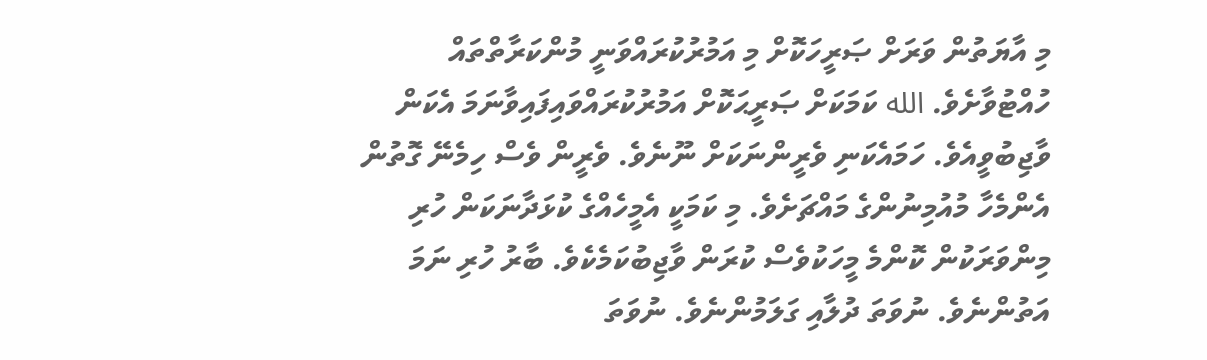މި އާޔަތުން ވަރަށް ޞަރީހަކޮށް މި އަމުރުކުރައްވަނީ މުންކަރާތްތައް ހުއްޓުވާށެވެ. الله ކަމަކަށް ޞަރީޙަކޮށް އަމުރުކުރައްވައިފައިވާނަމަ އެކަން ވާޖިބުވީއެވެ. ހަމައެކަނި ވެރީންނަކަށް ނޫނެވެ. ވެރީން ވެސް ހިމެނޭ ގޮތުން އެންމެހާ މުއުމިނުންގެ މައްޗަށެވެ. މި ކަމަކީ އެމީހެއްގެ ކުޅަދާނަކަން ހުރި މިންވަރަކުން ކޮންމެ މީހަކުވެސް ކުރަން ވާޖިބުކަމެކެވެ. ބާރު ހުރި ނަމަ އަތުންނެވެ. ނުވަތަ ދުލާއި ގަލަމުންނެވެ. ނުވަތަ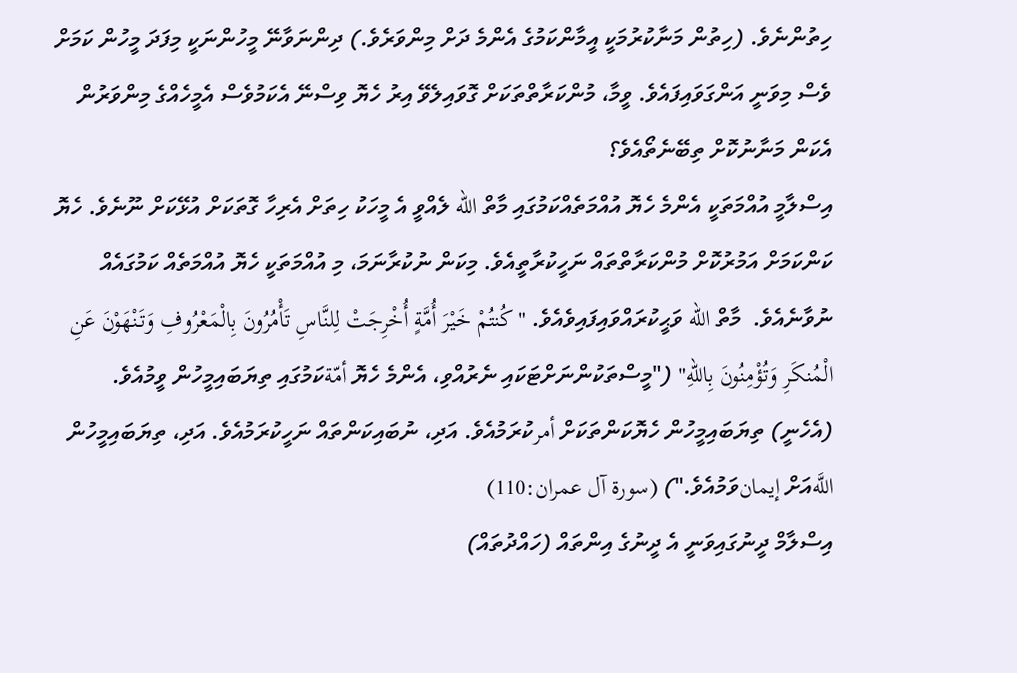ހިތުންނެވެ. (ހިތުން މަނާކުރުމަކީ އީމާންކަމުގެ އެންމެ ދަށް މިންވަރެވެ.) ދިންނަވާނޭ މީހުންނަކީ މިފަދަ މީހުން ކަމަށް ވެސް މިވަނީ އަންގަވައިފައެވެ. ވީމާ، މުންކަރާތްތަކަށް ގޮވައިލެވޭ އިރު ހެޔޮ ވިސްނޭ އެކަމުވެސް އެމީހެއްގެ މިންވަރުން އެކަން މަނާނުކޮށް ތިބޭނެތޯއެވެ؟
އިސްލާމީ އުއްމަތަކީ އެންމެ ހެޔޮ އުއްމަތެއްކަމުގައި މާތް الله ލެއްވީ އެ މީހަކު ހިތަށް އެރިހާ ގޮތަކަށް އުޅޭކަށް ނޫނެވެ. ހެޔޮ ކަންކަމަށް އަމުރުކޮށް މުންކަރާތްތައް ނަހީކުރާތީއެވެ. މިކަން ނުކުރާނަމަ، މި އުއްމަތަކީ ހެޔޮ އުއްމަތެއް ކަމުގައެއް ނުވާނެއެވެ.  މާތް الله ވަޙީކުރައްވައިފައިވެއެވެ. "كُنتُمْ خَيْرَ أُمَّةٍ أُخْرِجَتْ لِلنَّاسِ تَأْمُرُونَ بِالْمَعْرُوفِ وَتَنْهَوْنَ عَنِ الْمُنكَرِ وَتُؤْمِنُونَ بِاللّهِ" ("މީސްތަކުންނަށްޓަކައި ނެރުއްވި، އެންމެ ހެޔޮ أمّةކަމުގައި ތިޔަބައިމީހުން ވީމުއެވެ. (އެހެނީ) ތިޔަބައިމީހުން ހެޔޮކަންތަކަށް أمرކުރަމުއެވެ. އަދި، ނުބައިކަންތައް ނަހީކުރަމުއެވެ. އަދި، ތިޔަބައިމީހުން اللَّهއަށް إيمانވަމުއެވެ.") (سورة آل عمران:110)
އިސްލާމް ދީނުގައިވަނީ އެ ދީނުގެ އިންތައް (ހައްދުތައް)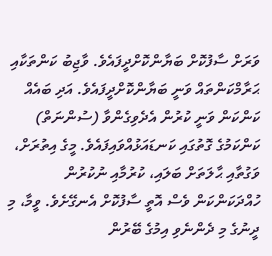ވަރަށް ސާފުކޮށް ބަޔާންކޮށްދީފައެވެ. ވާޖިބު ކަންތަކާއި ޙަރާމްކަންތައް ވަނީ ބަޔާންކޮށްދީފައެވެ. އަދި ބައެއް ކަންކަން ވަނީ ކުރުން އެދެވިގެންވާ (ސުންނަތް) ކަންކަމުގެ ގޮތުގައި ކަނޑައަޅުއްވައިފައެވެ. މީގެ އިތުރަށް، ވަގުތާއި ޙާލަތަށް ބަލައި، ކުރުމާއި ނުކުރުން ހުއްދަކަންކަން ވެސް އޮތީ ސާފުކޮށް އެނގޭށެވެ. ވީމާ، މި ދީނުގެ މި ދެންނެވި އިމުގެ ބޭރުން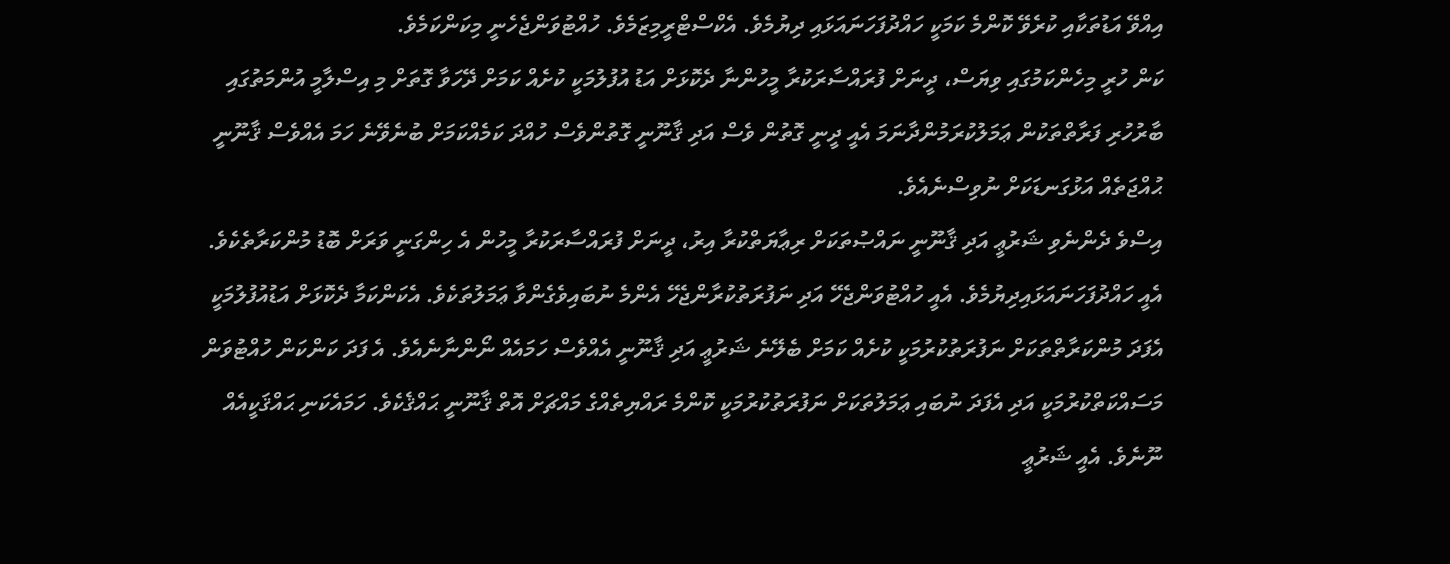އިއްވޭ އަޑުތަކާއި ކުރެވޭ ކޮންމެ ކަމަކީ ހައްދުފަހަނައަޅައި ދިޔުމެވެ. އެކްސްޓްރީމިޒަމެވެ. ހުއްޓުވަންޖެހެނީ މިކަންކަމެވެ.
ކަން ހުރީ މިހެންކަމުގައި ވިޔަސް، ދީނަށް ފުރައްސާރަކުރާ މީހުންނާ ދެކޮޅަށް އަޑު އުފުލުމަކީ ކުށެއް ކަމަށް ދޭހަވާ ގޮތަށް މި އިސްލާމީ އުންމަތުގައި ބާރުހުރި ފަރާތްތަކުން ޢަމަލުކުރަމުންދާނަމަ އެއީ ދީނީ ގޮތުން ވެސް އަދި ޤާނޫނީ ގޮތުންވެސް ހުއްދަ ކަމެއްކަމަށް ބުނެވޭނެ ހަމަ އެއްވެސް ޤާނޫނީ ޙުއްޖަތެއް އަޅުގަނޑަކަށް ނުވިސްނެއެވެ.
އިސްވެ ދެންނެވި ޝަރުޢީ އަދި ޤާނޫނީ ނައްޞުތަކަށް ރިޢާޔަތްކުރާ އިރު، ދީނަށް ފުރައްސާރަކުރާ މީހުން އެ ހިންގަނީ ވަރަށް ބޮޑު މުންކަރާތެކެވެ. އެއީ ހައްދުފަހަނައަޅައިދިޔުމެވެ. އެއީ ހުއްޓުވަންޖެހޭ އަދި ނަފުރަތުކުރާންޖެހޭ އެންމެ ނުބައިވެގެންވާ ޢަމަލުތަކެވެ. އެކަންކަމާ ދެކޮޅަށް އަޑުއުފުލުމަކީ އެފަދަ މުންކަރާތްތަކަށް ނަފުރަތުކުރުމަކީ ކުށެއް ކަމަށް ބެލޭނެ ޝަރުޢީ އަދި ޤާނޫނީ އެއްވެސް ހަމައެއް ނޯންނާނެއެވެ. އެ ފަދަ ކަންކަން ހުއްޓުވަން މަސައްކަތްކުރުމަކީ އަދި އެފަދަ ނުބައި ޢަމަލުތަކަށް ނަފުރަތުކުރުމަކީ ކޮންމެ ރައްޔިތެއްގެ މައްޗަށް އޮތް ޤާނޫނީ ޙައްޤެކެވެ. ހަމައެކަނި ޙައްޤަކީއެއް ނޫނެވެ. އެއީ ޝަރުޢީ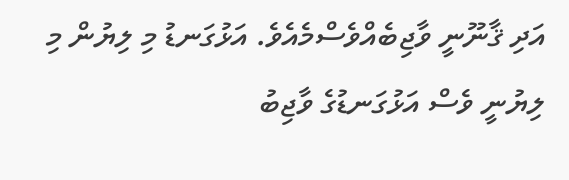އަދި ޤާނޫނީ ވާޖިބެއްވެސްމެއެވެ. އަޅުގަނޑު މި ލިޔުން މި ލިޔުނީ ވެސް އަޅުގަނޑުގެ ވާޖިބު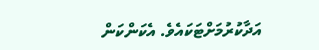އަދާކުރުމަށްޓަކައެވެ. އެކަންކަން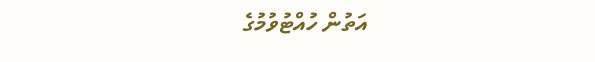އަތުން ހުއްޓުވުމުގެ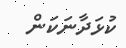ކުޅަދާނަކަން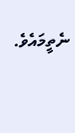ނެތީމައެވެ.